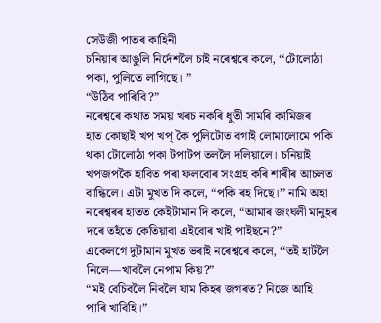সেউজী পাতৰ কাহিনী
চনিয়াৰ আঙুলি নিৰ্দেশলৈ চাই নৰেশ্বৰে কলে, “টোলোঠা
পকা, পুলিতে লাগিছে। ”
“উঠিব পাৰিবি?”
নৰেশ্বৰে কথাত সময় খৰচ নকৰি ধুতী সামৰি কামিজৰ
হাত কোছাই খপ খপ্ কৈ পুলিটোত বগাই লোমালোমে পকি
থকা টোলোঠা পকা টপাটপ তললৈ দলিয়ালে। চনিয়াই
খপজপকৈ হাবিত পৰা ফলবোৰ সংগ্ৰহ কৰি শাৰীৰ আচলত
বান্ধিলে। এটা মুখত দি কলে, “পকি ৰহ দিছে।” নামি অহা
নৰেশ্বৰৰ হাতত কেইটামান দি কলে, “আমাৰ জংঘলী মানুহৰ
দৰে তহঁতে কেতিয়াবা এইবোৰ খাই পাইছনে?”
একেলগে দুটামান মুখত ভৰাই নৰেশ্বৰে কলে, “তই হাটলৈ
নিলে—খাবলৈ নেপাম কিয়?”
“মই বেচিবলৈ নিবলৈ যাম কিহৰ জগৰত? নিজে আহি
পাৰি খাবিহি।”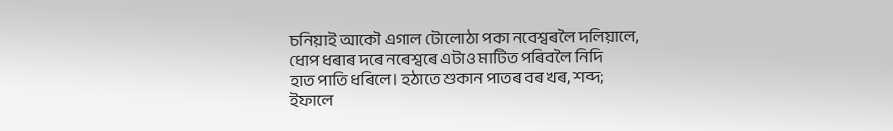চনিয়াই আকৌ এগাল টোলোঠা পকা নবেশ্বৰলৈ দলিয়ালে,
ধোপ ধৰাৰ দৰে নৰেশ্বৰে এটাও মাটিত পৰিবলৈ নিদি
হাত পাতি ধৰিলে। হঠাতে শুকান পাতৰ বৰ খৰ, শব্দ;
ইফালে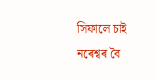সিফালে চাই নৰেশ্বৰ বৈ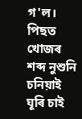গ'ল। পিছত খোজৰ
শব্দ নুশুনি চনিয়াই ঘূৰি চাই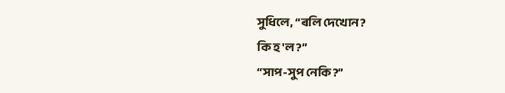সুধিলে, “ৰলি দেখোন?
কি হ'ল?”
“সাপ-সুপ নেকি?”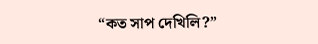“কত সাপ দেখিলি?”